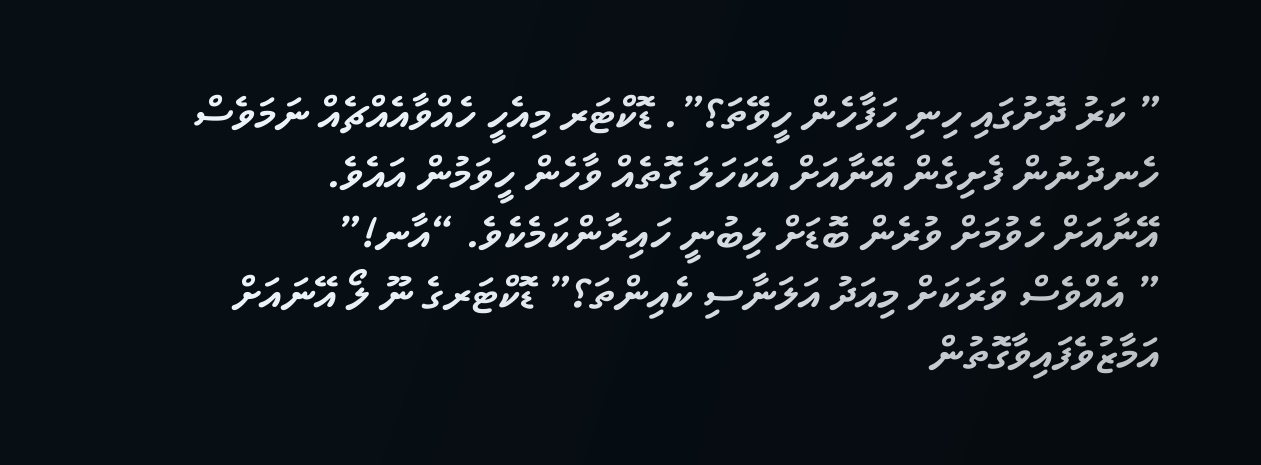” ކަރު ދޮށުގައި ހިނި ހަފާހެން ހީވޭތަ؟”. ޑޮކްޓަރ މިއެހީ ހެއްވާއެއްޗެއް ނަމަވެސް ހެނދުނުން ފެށިގެން އޭނާއަށް އެކަހަލަ ގޮތެއް ވާހެން ހީވަމުން އައެވެ.
އޭނާއަށް ހެވުމަށް ވުރެން ބޮޑަށް ލިބުނީ ހައިރާންކަމެކެވެ. “އާނ!”
” އެއްވެސް ވަރަކަށް މިއަދު އަލަނާސި ކެއިންތަ؟” ޑޮކްޓަރގެ ނޫ ލޯ އޭނައަށް އަމާޒުވެފައިވާގޮތުން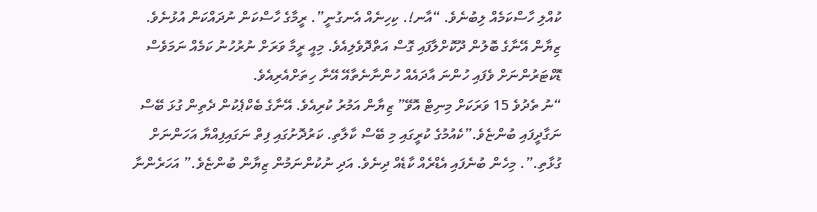ކުއްލި ހާސްކަމެއް ލިބުނެވެ. “އާނ!. ކިހިނެއް އެނގުނީ”. ރީމާގެ ހާސްކަން ނުދައްކަން އުޅުނެވެ.
ޒިޔާން އޭނާގެ ބޮލުން ދޫކޮށްލާފައި ގޮސް އަތްދޮވެލިއެވެ. މިއީ ރީމާ ވަރަށް ނުރުހުނު ކަމެއް ނަމަވެސް ޑޮކްޓަރުންނަށް ވެފައި ހުންނަ އާދައެއް ހުންނާނެތާއޭ އޭނާ ހިތަށްއެރިއެވެ.
“ނު ތެދުވެ 15 ވަރަކަށް މިނިޓް އޮވޭ” ޒިޔާން އަމުރު ކުރިއެވެ. އޭނާގެ ބެކްޕެކުން ދެތިން ގުޅަ ބޭސް ނަގާދީފައި ބުންޏެވެ.”ކެއުމުގެ ކުރީގައި މި ބޭސް ކާލާތި. ކަރުދޮށުގައި ފިތް ނަގައިފިއްޔާ އަހަންނަށް ގުޅާތި.”. މިހެން ބުނެފައި އެޑްރެއް ކާޑެއް ދިނެވެ. އަދި ނުކުންނަމުން ޒިޔާން ބުންޏެވެ.” އަހަރެންނާ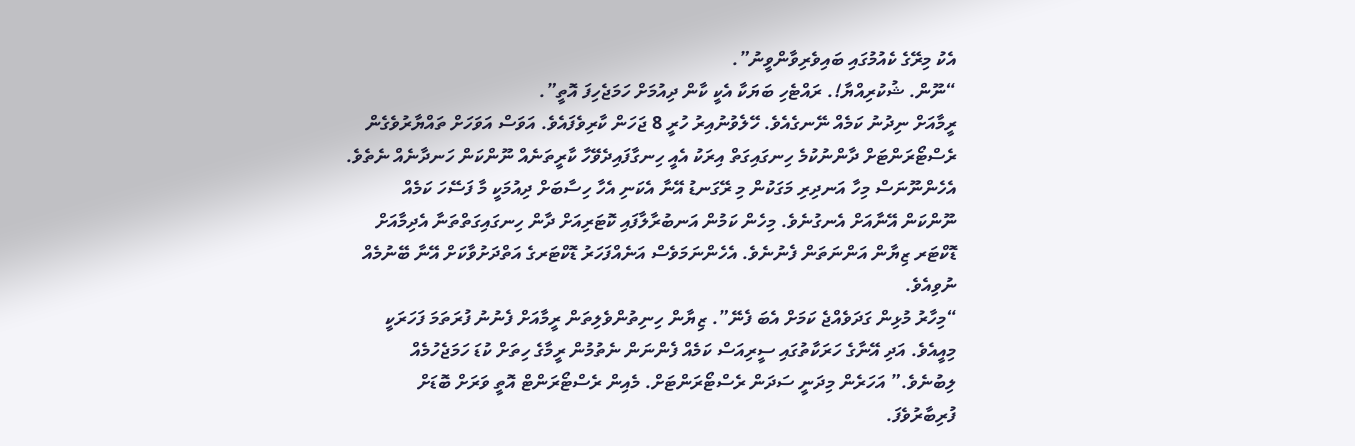އެކު މިރޭގެ ކެއުމުގައި ބައިވެރިވާންވީނު”.
“ނޫން. ޝުކުރިއްޔާ!. ރައްޓެހި ބަޔަކާ އެކީ ކާން ދިއުމަށް ހަމަޖެހިފަ އޮތީ”.
ރީމާއަށް ނިދުނު ކަމެއް ނޭނގެއެވެ. ހޭލެވުނުއިރު ހުރީ 8 ޖަހަން ކާރިވެފައެވެ. އަވަސް އަވަހަށް ތައްޔާރުވެގެން ރެސްޓޯރަންޓަށް ދާންނުކުމެ ހިނގައިގަތް އިރަކު އެއީ ހިނގާފައިދެވޭހާ ކާރީތަނެއް ނޫންކަން ހަނދާނެއް ނެތެވެ. އެހެންނޫނަސް މިހާ އަނދިރި މަގަކުން މި ރޭގަނޑު އޭނާ އެކަނި އެހާ ހިސާބަށް ދިއުމަކީ މާ ފަސޭހަ ކަމެއް ނޫންކަން އޭނާއަށް އެނގުނެވެ. މިހެން ކަމުން އަނބުރާލާފައި ކޮޓަރިއަށް ދާން ހިނގައިގަތްތަނާ އެދިމާއަށް ޑޮކްޓަރ ޒިޔާން އަންނަތަން ފެނުނެވެ. އެހެންނަމަވެސް އަނެއްފަހަރު ޑޮކްޓަރގެ އަތްދަށުވާކަށް އޭނާ ބޭނުމެއް ނުވިއެވެ.
“މިހާރު މުޅިން ގަދަވެއްޖެ ކަމަށް އެބަ ފެނޭ”. ޒިޔާން ހިނިތުންވެލިތަން ރީމާއަށް ފެނުނު ފުރަތަމަ ފަހަރަކީ މިއީއެވެ. އަދި އޭނާގެ ހަރަކާތުގައި ސީރިއަސް ކަމެއް ފެންނަން ނެތުމުން ރީމާގެ ހިތަށް ކުޑަ ހަމަޖެހުމެއް ލިބުނެވެ.” އަހަރެން މިދަނީ ސަދަން ރެސްޓޯރަންޓަށް. މެއިން ރެސްޓޯރަންޓް އޮތީ ވަރަށް ބޮޑަށް ފުރިބާރުވެފަ.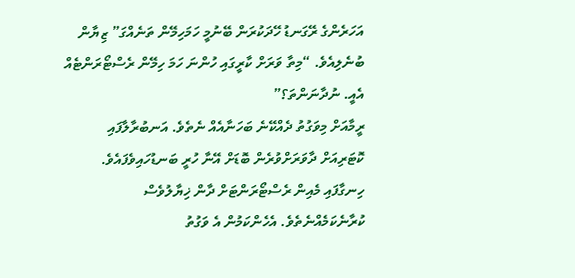އަހަރެންގެ ރޭގަނޑު ހޭދަކުރަން ބޭނުމީ ހަމަހިމޭން ތަނެއްގަ” ޒިޔާން ބުނެލިއެވެ. “މިތާ ވަރަށް ކާރީގައި ހުންނަ ހަމަ ހިމޭން ރެސްޓޯރަންޓެއް އެއީ. ނުދާނަންތަ؟”
ރީމާއަށް މިވަގުތު ދެއްކޭނެ ބަހަނާއެއް ނެތެވެ. އަނބުރާލާފައި ކޮޓަރިއަށް ދާވަރަށްވުރެން ބޮޑަށް އޭނާ ހުރީ ބަނޑުހައިވެފައެވެ. ހިނގާފައި މެއިން ރެސްޓޯރަންޓަށް ދާން ޚިޔާލުވެސް ކުރާނެކަމެއްނެތެވެ. އެހެންކަމުން އެ ވަގުތު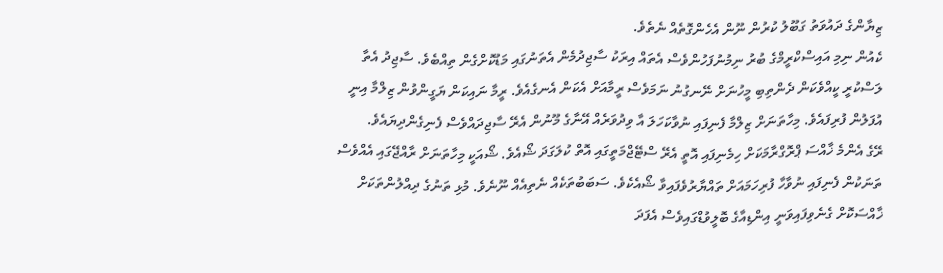ޒިޔާންގެ ދައުވަތު ގަބޫލު ކުރުން ނޫން އެހެންގޮތެއް ނެތެވެ.
ކެއުން ނިމި އައިސްކްރީމްގެ ބުރު ނިމުނުފަހުންވެސް އެތައް އިރަކު ސާޖިދުމެން އެތަނުގައި މަޑުކޮށްގެން ތިއްބެވެ. ސާޖިދު އެތާ ލަސްކުރީ ކީއްވެކަން ދެންތިބި މީހުނަށް ނޭނގުނު ނަމަވެސް ރީމާއަށް އެކަން އެނގެއެވެ. ރީމާ ނައިކަން ޔަގީންވުން ޒިލްމާ އިނީ އުފަލުން ފުރިފައެވެ. މިހާތަނަށް ޒިލްމާ ފެނިފައި ނުވާކަހަލަ އާ ވިދުވަރެއް އޭނާގެ މޫނުން އެރޭ ސާޖިދައްވެސް ފެނިގެންދިޔައެވެ.
ރޭގެ އެންމެ ޚާއްސަ ޕްރޮގްރާމަކަށް ހިމެނިފައި އޮތީ އެރޭ ސްޓޭޖްމަތީގައި އޮތް ކުލަގަދަ ޝޯއެވެ. ޝޯއަކީ މިހާތަނަށް ރާއްޖޭގައި އެއްވެސް ތަނަކުން ފެނިފައި ނުވާހާ ފުރިހަމައަށް ތައްޔާރުވެފައިވާ ޝޯއެކެވެ. ސަބަބުތަކެއް ނެތިއެއް ނޫނެވެ. މުޅި ތަނުގެ ދިއްލުންތަކަށް ޚާއްސަކޮށް ގެނެވިފައިވަނީ އިންޑިއާގެ ބޮލީވުޑްގައިވެސް އެފަދަ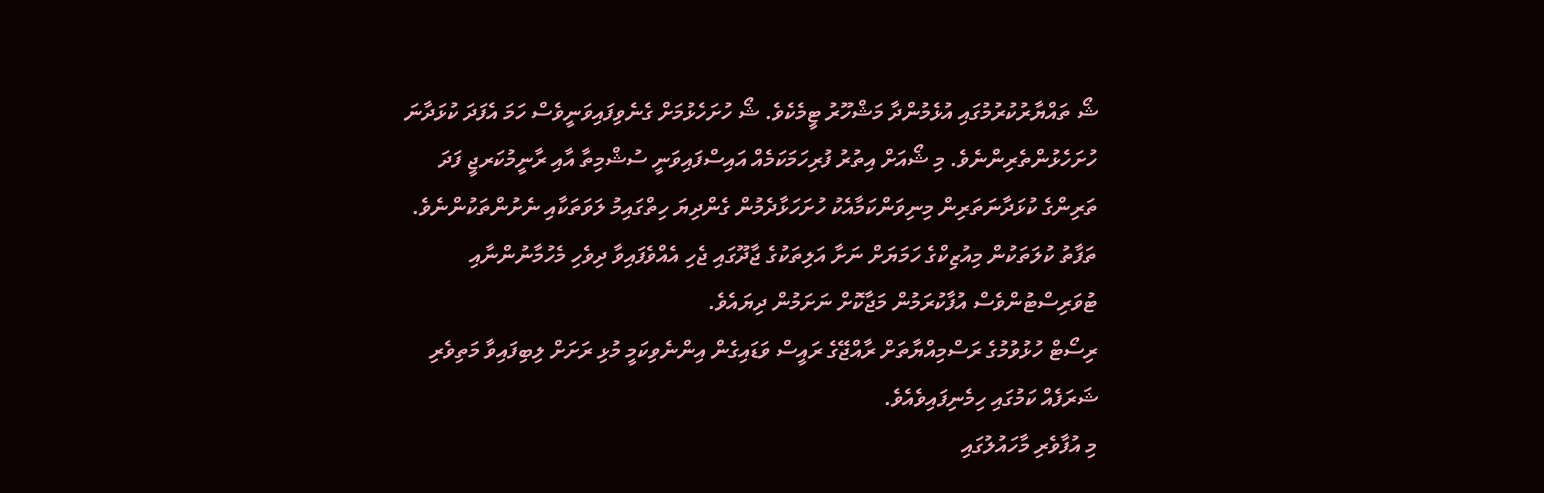ޝޯ ތައްޔާރުކުރުމުގައި އުޅެމުންދާ މަޝްހޫރު ޓީމެކެވެ. ޝޯ ހުށަހެޅުމަށް ގެނެވިފައިވަނީވެސް ހަމަ އެފަދަ ކުޅަދާނަ ހުށަހެޅުންތެރިންނެވެ. މި ޝޯއަށް އިތުރު ފުރިހަމަކަމެއް އައިސްފައިވަނީ ސުޝްމިތާ އާއި ރާނީމުކަރޖީ ފަދަ ތަރިންގެ ކުޅަދާނަތަރިން މިނިވަންކަމާއެކު ހުށަހަޅާދެމުން ގެންދިޔަ ހިތްގައިމު ލަވަތަކާއި ނެށުންތަކުންނެވެ. ތަފާތު ކުލަތަކުން މިއުޒިކްގެ ހަމަޔަށް ނަށާ އަލިތަކުގެ ޖާދޫގައި ޖެހި އެއްވެފައިވާ ދިވެހި މެހުމާނުންނާއި ޓުވަރިސްޓުންވެސް އުފާކުރަމުން މަޖާކޮށް ނަށަމުން ދިޔައެވެ.
ރިސޯޓް ހުޅުވުމުގެ ރަސްމިއްޔާތަށް ރާއްޖޭގެ ރައީސް ވަޑައިގެން އިންނެވިކަމީ މުޅި ރަށަށް ލިބިފައިވާ މަތިވެރި ޝަރަފެއް ކަމުގައި ހިމެނިފައިވެއެވެ.
މި އުފާވެރި މާހައުލުގައި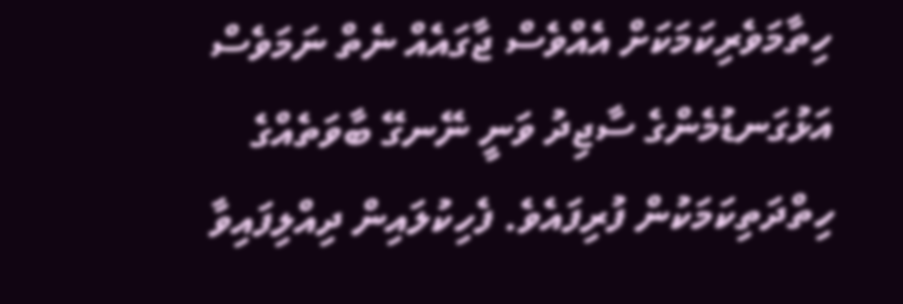ހިތާމަވެރިކަމަކަށް އެއްވެސް ޖާގައެއް ނެތް ނަމަވެސް އަޅުގަނޑުމެންގެ ސާޖިދު ވަނީ ނޭނގޭ ބާވަތެއްގެ ހިތްދަތިކަމަކުން ފުރިފައެވެ. ފެހިކުލައިން ދިއްލިފައިވާ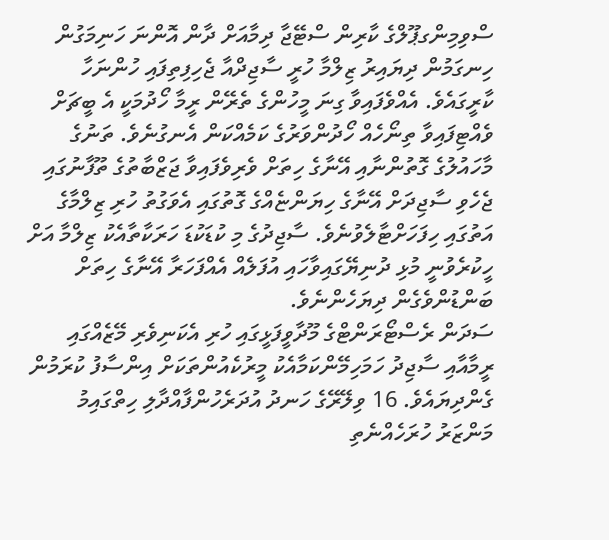ސްވިމިންގޕޫލްގެ ކާރިން ސްޓޭޖާ ދިމާއަށް ދާން އޮންނަ ހަނިމަގުން ހިނގަމުން ދިޔައިރު ޒިލްމާ ހުރީ ސާޖިދްއާ ޖެހިފިތިފައި ހުންނަހާ ކާރީގައެވެ. އެއްވެފައިވާ ގިނަ މީހުންގެ ތެރޭން ރީމާ ހޯދުމަކީ އެ ބީޗަށް ވެއްޓިފައިވާ ތިނޯހެއް ހޯދުންވަރުގެ ކަމެއްކަން އެނގުނެވެ. ތަނުގެ މާހައުލުގެ ގޮތުންނާއި އޭނާގެ ހިތަށް ވެރިވެފައިވާ ޖަޒްބާތުގެ ތޫފާނުގައި ޖެހެވި ސާޖިދަށް އޭނާގެ ހިޔަންޏެއްގެ ގޮތުގައި އެވަގުތު ހުރި ޒިލްމާގެ އަތުގައި ހިފަހަށްޓާލެވުނެވެ. ސާޖިދުގެ މި ކުޑަކުޑަ ހަރަކާތާއެކު ޒިލްމާ އަށް ހީކުރެވުނީ މުޅި ދުނިޔޭގައިވާހައި އުފަލެއް އެއްފަހަރާ އޭނާގެ ހިތަށް ބަންޑުންވެގެން ދިޔަހެންނެވެ.
ސަދަން ރެސްޓޯރަންޓްގެ މޫދާވީފަޅީގައި ހުރި އެކަނިވެރި މޭޒެއްގައި ރީމާއާއި ސާޖިދު ހަމަހިމޭންކަމާއެކު މީރުކެއުންތަކަށް އިންސާފު ކުރަމުން ގެންދިޔައެވެ. 16 ވިލޭރޭގެ ހަނދު އުދަރެހުންފާއްދާލި ހިތްގައިމު މަންޒަރު ހުރަހެއްނެތި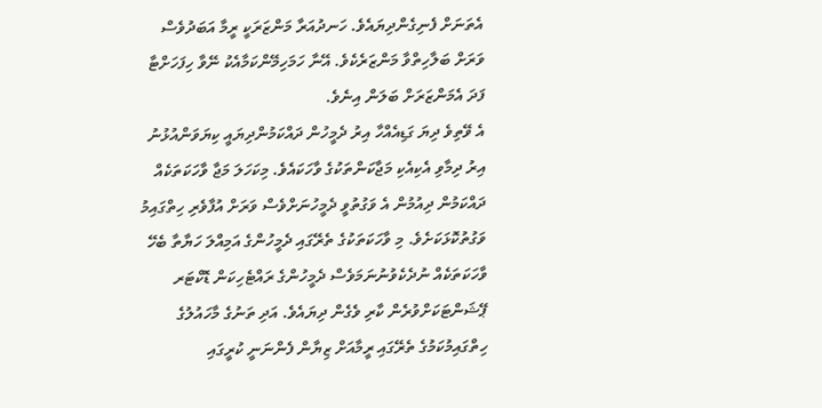އެތަނަށް ފެނިގެންދިޔައެވެ. ހަނދުއަރާ މަންޒަރަކީ ރީމާ އަބަދުވެސް ވަރަށް ބަލާހިތްވާ މަންޒަރެކެވެ. އޭނާ ހަމަހިމޭންކަމާއެކު ނޭވާ ހިފަހަށްޓާ ފަދަ އެމަންޒަރަށް ބަލަން އިނެވެ.
އެ ވޭތިވެ ދިޔަ ގަޑިއެއްހާ އިރު ދެމީހުން ދައްކަމުންދިޔައީ ކިޔަވަންއުޅުނު އިރު ދިމާވި އެކިއެކި މަޖާކަންތަކުގެ ވާހަކައެވެ. މިކަހަލަ މަޖާ ވާހަކަތަކެއް ދައްކަމުން ދިއުމުން އެ ވަގުތުވީ ދެމީހުނަށްވެސް ވަރަށް އުފާވެރި ހިތްގައިމު ވަގުތުކޮޅަކަށެވެ. މި ވާހަކަތަކުގެ ތެރޭގައި ދެމީހުންގެ އަމިއްލަ ހަޔާތާ ބެހޭ ވާހަކަތަކެއް ނުދެކެވުނުނަމަވެސް ދެމީހުންގެ ރައްޓެހިކަން ޑޮކްޓަރ ޕޭޝަންޓަކަށްވުރެން ކާރި ވެގެން ދިޔައެވެ. އަދި ތަނުގެ މާހައުލުގެ ހިތްގައިމުކަމުގެ ތެރޭގައި ރީމާއަށް ޒިޔާން ފެންނަނީ ކުރީގައި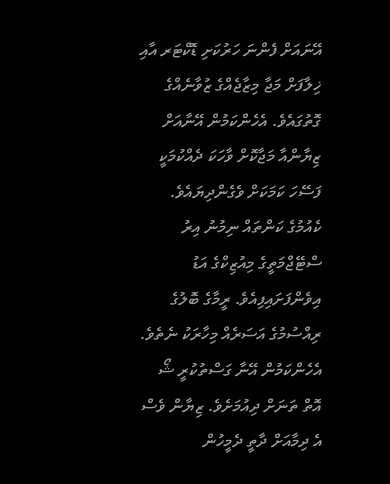އޭނައަށް ފެންނަ ހަރުކަށި ޑޮކްޓަރ އާއި ޚިލާފަށް މަޖާ މިޒާޖެއްގެ ޒުވާނެއްގެ ގޮތުގައެވެ. އެހެންކަމުން އޭނާއަށް ޒިޔާންއާ މަޖާކޮށް ވާހަކަ ދެއްކުމަކީ ފަސޭހަ ކަމަކަށް ވެގެންދިޔައެވެ.
ކެއުމުގެ ކަންތައް ނިމުނު އިރު ސްޓޭޖްމަތީގެ މިއުޒިކްގެ އަޑު އިވެންފަށައިފިއެވެ. ރީމާގެ ބޮލުގެ ރިއްސުމުގެ އަސަރެއް މިހާރަކު ނެތެވެ. އެހެންކަމުން އޭނާ ގަސްތުކުރީ ޝޯ އޮތް ތަނަށް ދިއުމަށެވެ. ޒިޔާން ވެސް އެ ދިމާއަށް ދާތީ ދެމީހުން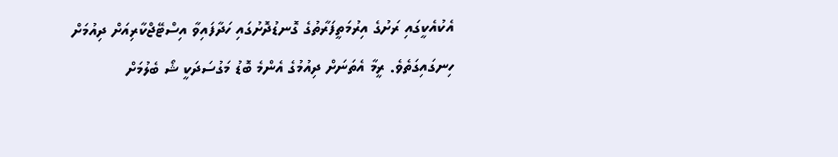އެކުއެކީގައި ރަށުގެ އިރުމަތީފަރާތުގެ ގޮނޑުދޮށުގައި ހަދާފައިވާ އިސްޓޭޖްކާރިއަށް ދިއުމަށް ހިނގައިގަތެވެ. ރީމާ އެތަނަށް ދިއުމުގެ އެންމެ ބޮޑު މަގުސަދަކީ ޝޯ ބެލުމަށް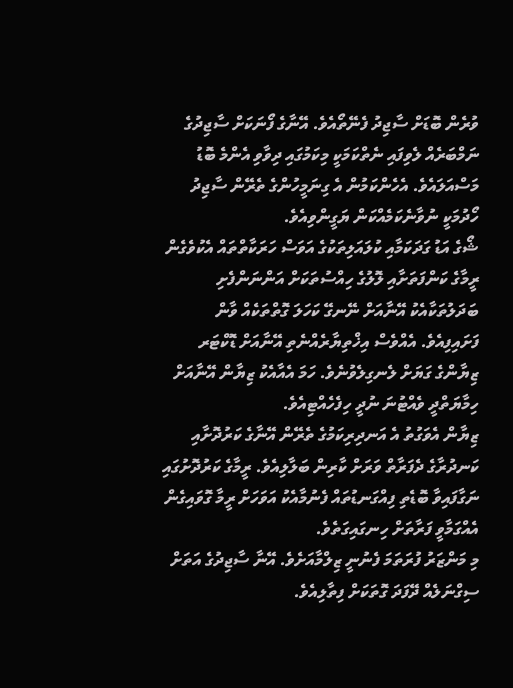ވުރެން ބޮޑަށް ސާޖިދު ފެނޭތޯއެވެ. އޭނާގެ ފޯނަކަށް ސާޖިދުގެ ނަމްބަރެއް ލެވިފައި ނެތްކަމަކީ މިކަމުގައި ދިވާވި އެންމެ ބޮޑު މަސްއަލައެވެ. އެހެންކަމުން އެ ގިނަމީހުންގެ ތެރޭން ސާޖިދު ހޯދުމަކީ ނުވާނެކަމެއްކަން ޔަގީންވިއެވެ.
ޝޯގެ އަޑު ގަދަކަމާއި ކުލައަލިތަކުގެ އަވަސް ހަރަކާތްތައް އެކުވެގެން ރީމާގެ ކަންފަތަށާއި ލޮލުގެ ހިއްސުތަކަށް އަންނަންފެށި ބަދަލުތަކާއެކު އޭނާއަށް ނޭނގޭ ކަހަލަ ގޮތްތަކެއް ވާން ފަށައިފިއެވެ. އެއްވެސް އިޚްތިޔާރެއްނެތި އޭނާއަށް ޑޮކްޓަރ ޒިޔާންގެ ގަޔަށް ލެނގިލެވުނެވެ. ހަމަ އެއާއެކު ޒިޔާން އޭނާއަށް ހިމާޔަތްދީ ވެއްޓުނަ ނުދީ ހިފެހެއްޓިއެވެ.
ޒިޔާން އެވަގުތު އެ އަނދިރިކަމުގެ ތެރޭން އޭނާގެ ކަރުދޮށާއި ކަނދުރާގެ ދެފަރާތް ވަރަށް ކާރިން ބަލާލިއެވެ. ރީމާގެ ކަރުދޮށުގައި ނަގާފައިވާ ބޮޑެތި ފިއްގަނޑުތައް ފެނުމާއެކު އަވަހަށް ރީމާ ގޮވައިގެން އެއްގަމާވީ ފަރާތަށް ހިނގައިގަތެވެ.
މި މަންޒަރު ފުރަތަމަ ފެނުނީ ޒިލްމާއަށެވެ. އޭނާ ސާޖިދުގެ އަތަށް ސިގްނަލެއް ދޭފަދަ ގޮތަކަށް ފިތާލިއެވެ.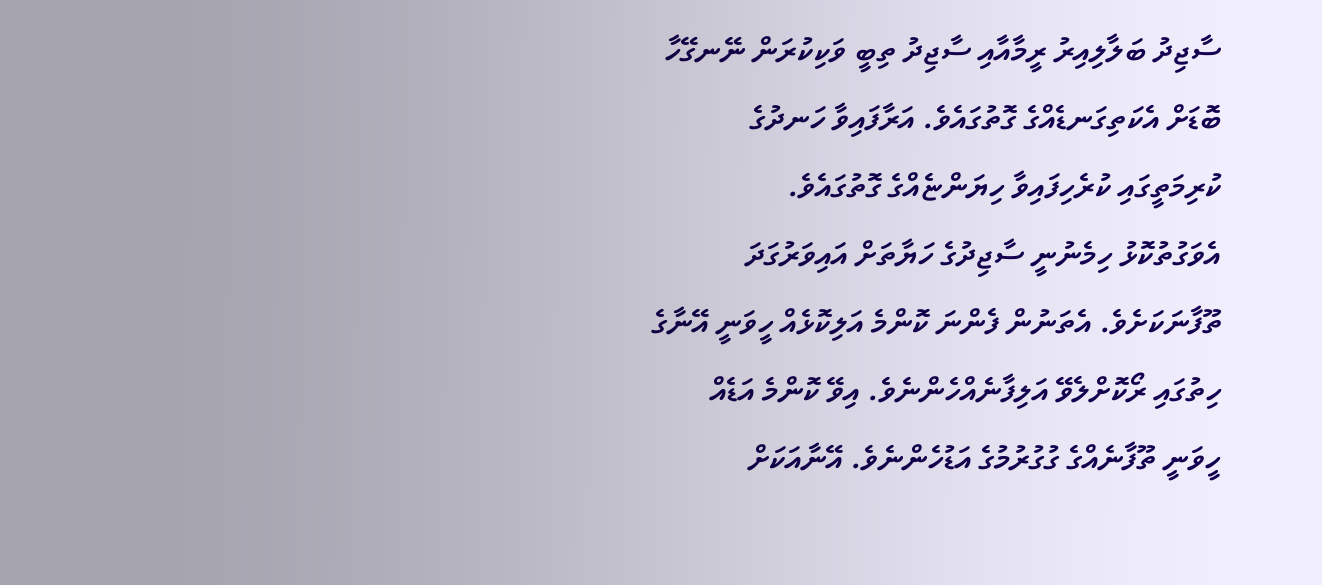ސާޖިދު ބަލާލިއިރު ރީމާއާއި ސާޖިދު ތިބީ ވަކިކުރަން ނޭނގޭހާ ބޮޑަށް އެކަތިގަނޑެއްގެ ގޮތުގައެވެ. އަރާފައިވާ ހަނދުގެ ކުރިމަތީގައި ކުރެހިފައިވާ ހިޔަންޏެއްގެ ގޮތުގައެވެ.
އެވަގުތުކޮޅު ހިމެނުނީ ސާޖިދުގެ ހަޔާތަށް އައިވަރުގަދަ ތޫފާނަކަށެވެ. އެތަނުން ފެންނަ ކޮންމެ އަލިކޮޅެއް ހީވަނީ އޭނާގެ ހިތުގައި ރޯކޮށްލެވޭ އަލިފާނެއްހެންނެވެ. އިވޭ ކޮންމެ އަޑެއް ހީވަނީ ތޫފާނެއްގެ ގުގުރުމުގެ އަޑުހެންނެވެ. އޭނާއަކަށް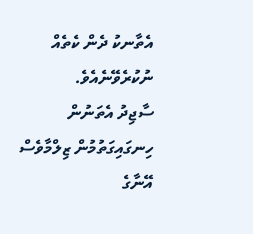އެތާނކު ދެން ކެތެއް ނުކުރެވޭނެއެވެ.
ސާޖިދު އެތަނުން ހިނގައިގަތުމުން ޒިލްމާވެސް އޭނާގެ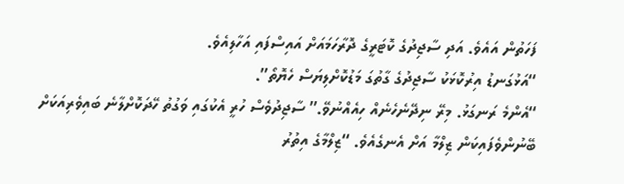ފަހަތުން އައެވެ. އަދި ސާޖިދުގެ ކޮޓަރީގެ ދޮރާހަމައަށް އައިސްފައި އަހާލިއެވެ.
“އަޅުގަނޑު އިރުކޮޅަކު ސާޖިދުގެ ގާތުގަ މަޑުކޮށްލިޔަސް ހެޔޮތޯ”.
“އެންމެ ރަނގަޅު. މިރޭ ނިދޭނެހެނެއް ހިއެއްނުވޭ.” ސާޖިދުވެސް ހުރީ އެކުގައި ވަގުތު ހޭދަކޮށްލާނެ ބައިވެރިއަކަށް ބޭނުންވެފައިކަން ޒިލްމާ އަށް އެނގެއެވެ. “ޒިލްމާގެ އިތުރު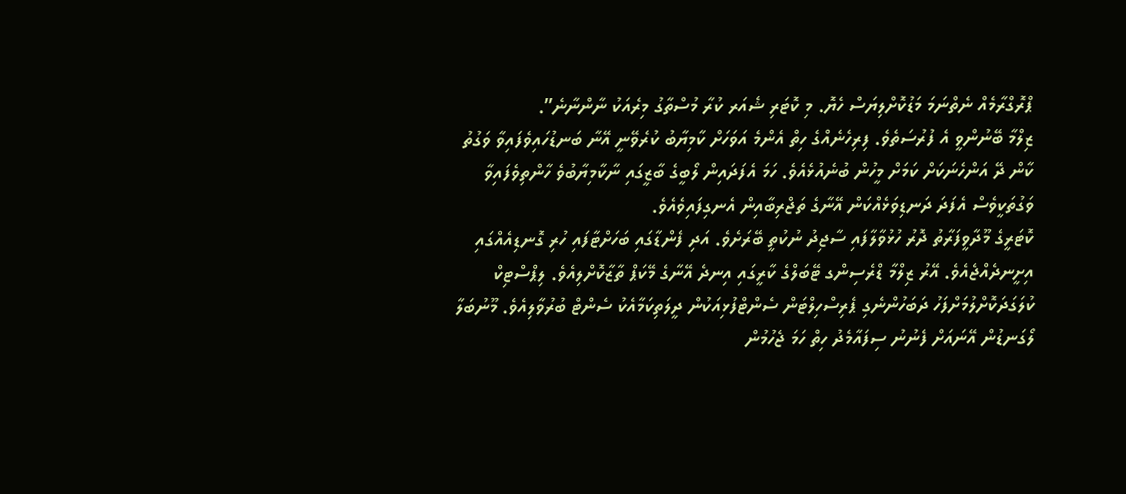ޕްރޮގްރާމެއް ނެތްނަމަ މަޑުކޮށްލިޔަސް ހެޔޮ. މި ކޮޓަރި ޝެއަރ ކުރާ މުސްތާގު މިރެއަކު ނާންނާނެ”.
ޒިލްމާ ބޭނުންވީ އެ ފުރުސަތެވެ. ފިރިހެނެއްގެ ހިތް އެންމެ އަވަހަށް ކާމިޔާބު ކުރެވޭނީ އޭނާ ބަނޑުހައިވެފައިވާ ވަގުތު ކާން ދޭ އަންހެނަކަށް ކަމަށް މީހުން ބުނެއުޅެއެވެ. ހަމަ އެފަދައިން ލޯބީގެ ބާޒީގައި ނާކާމިޔާބުވެ ހާންތިވެފައިވާ ވަގުތަކީވެސް އެފަދަ ދަނޑިވަޅެއްކަން އޭނާގެ ތަޖްރިބާއިން އެނގިފައިވެއެވެ.
ކޮޓަރީގެ މޫދާވީފަރާތު ދޮރު ހުޅުވާލާފައި ސާޖިދު ނުކުތީ ބޭރަށެވެ. އަދި ފެންޑާގައި ބަހަށްޓާފައި ހުރި ގޮނޑިއެއްގައި އިށީނދެއްޖެއެވެ. އޭރު ޒިލްމާ ޑްރެސިންގ ޓޭބަލްގެ ކާރީގައި އިނދެ އޭނާގެ މޭކަޕް ތާޒާކޮށްލިއެވެ. ލިޕްސްޓިކް ކުލަގަދަކޮށްލުމަށްފަހު ދަބަހުންނެގި ޕެރިސްހިލްޓަން ސެންޓްފުޅިއަކުން ދީލަތިކަމާއެކު ސެންޓް ބުރުވާލިއެވެ. މޫނުބަލާ ލޯގަނޑުން އޭނައަށް ފެނުނު ސިފައާމެދު ހިތް ހަމަ ޖެހުމުން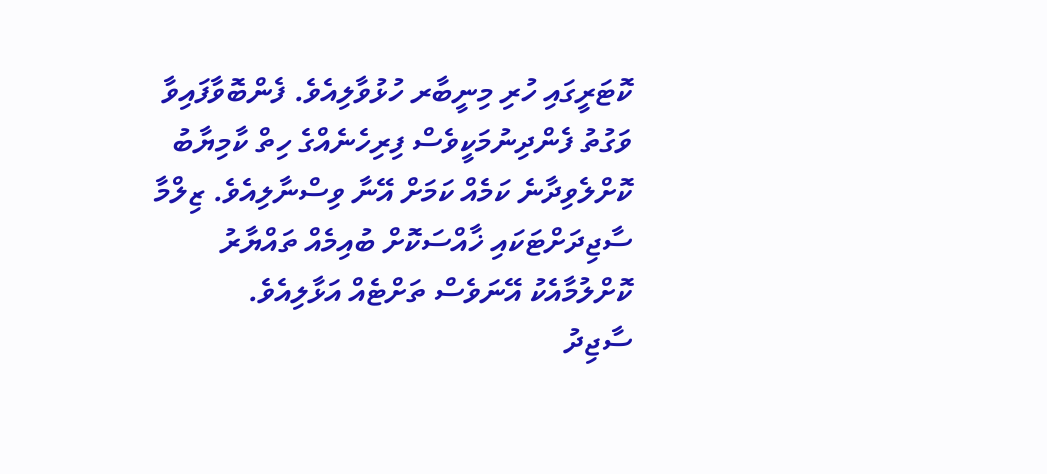ކޮޓަރީގައި ހުރި މިނީބާރ ހުޅުވާލިއެވެ. ފެންބޮވާފައިވާ ވަގުތު ފެންދިނުމަކީވެސް ފިރިހެނެއްގެ ހިތް ކާމިޔާބު ކޮށްލެވިދާނެ ކަމެއް ކަމަށް އޭނާ ވިސްނާލިއެވެ. ޒިލްމާ ސާޖިދަށްޓަކައި ޚާއްސަކޮށް ބުއިމެއް ތައްޔާރު ކޮށްލުމާއެކު އޭނަވެސް ތަށްޓެއް އަޅާލިއެވެ.
ސާޖިދު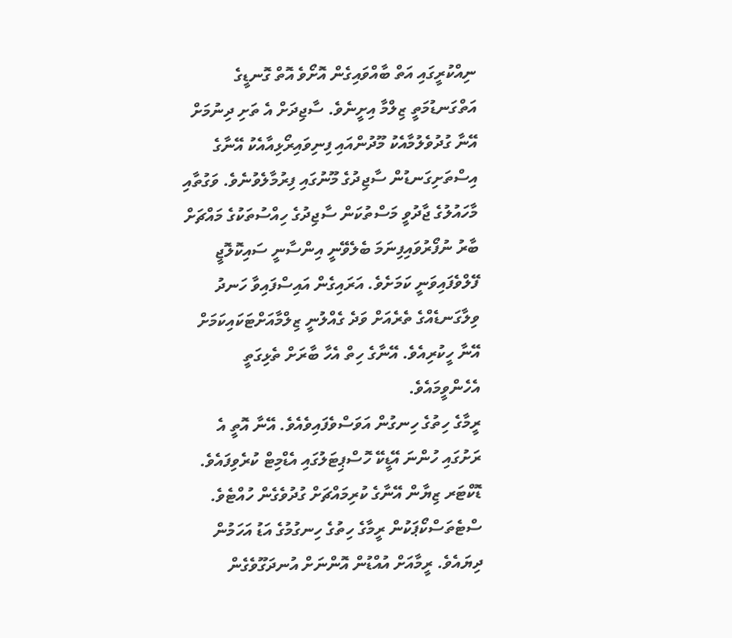ނިއްކުރީގައި އަތް ބާއްވައިގެން އޮށޯވެ އޮތް ގޮނޑީގެ އަތްގަނޑުމަތީ ޒިލްމާ އިށީނެވެ. ސާޖިދަށް އެ ތަށި ދިނުމަށް އޭނާ ގުދުވެލުމާއެކު މޫދުންއައި ފިނިވައިރޯޅިއާއެކު އޭނާގެ އިސްތަށިގަނޑުން ސާޖިދުގެ މޫނުގައި ފިރުމާލެވުނެވެ. ވަގުތާއި މާހައުލުގެ ޖާދުވީ މަސްތުކަން ސާޖިދުގެ ހިއްސުތަކުގެ މައްޗަށް ބާރު ނުފޯރުވައިފިނަމަ ބެލެވޭނީ އިންސާނީ ސައިކޮލޮޖީ ފޭލްވެފައިވަނީ ކަމަށެވެ. އަރައިގެން އައިސްފައިވާ ހަނދު ވިލާގަނޑެއްގެ ތެރެއަށް ވަދެ ގެއްލުނީ ޒިލްމާއަށްޓަކައިކަމަށް އޭނާ ހީކުރިއެވެ. އޭނާގެ ހިތް އެހާ ބާރަށް ތެޅިގަތީ އެހެންވީމައެވެ.
ރީމާގެ ހިތުގެ ހިނގުން އަވަސްވެފައިވެއެވެ. އޭނާ އޮތީ އެ ރަށުގައި ހުންނަ އޭޑީކޭ ހޮސްޕިޓަލުގައި އެޑްމިޓް ކުރެވިފައެވެ. ޑޮކްޓަރ ޒިޔާން އޭނާގެ ކުރިމައްޗަށް ގުދުވެގެން ހުއްޓެވެ. ސްޓެތަސްކޯޕަކުން ރީމާގެ ހިތުގެ ހިނގުމުގެ އަޑު އަހަމުން ދިޔައެވެ. ރީމާއަށް އުއްޑުން އޮންނަށް އުނދަގޫވެގެން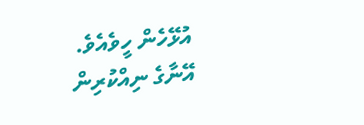އުޅޭހެން ހީވެއެވެ. އޭނާގެ ނިއްކުރިން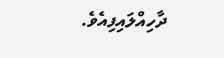ދާހިއްލައިފިއެވެ.